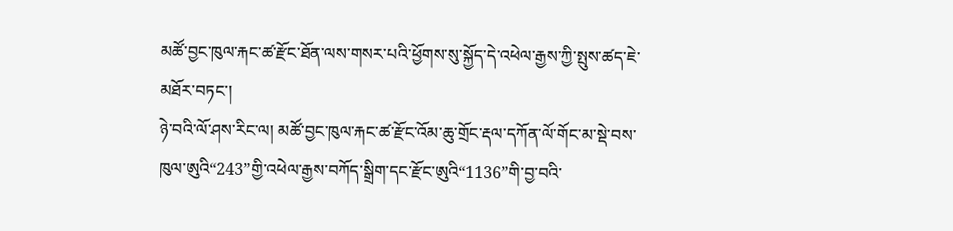མཚོ་བྱང་ཁུལ་རྐང་ཚ་རྫོང་ཐོན་ལས་གསར་པའི་ཕྱོགས་སུ་སྐྱོད་དེ་འཕེལ་རྒྱས་ཀྱི་སྤུས་ཚད་ཇེ་མཐོར་བཏང་།
ཉེ་བའི་ལོ་ཤས་རིང་ལ། མཚོ་བྱང་ཁུལ་རྐང་ཚ་རྫོང་འོམ་ཆུ་གྲོང་རྡལ་དཀོན་ལོ་གོང་མ་སྡེ་བས་ཁུལ་ཨུའི“243”གྱི་འཕེལ་རྒྱས་བཀོད་སྒྲིག་དང་རྫོང་ཨུའི“1136”གི་བྱ་བའི་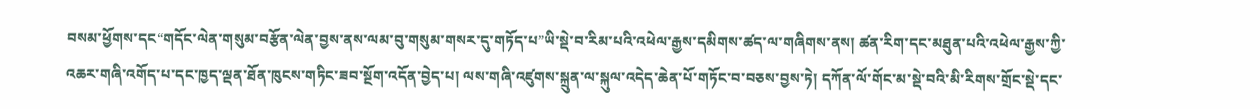བསམ་ཕྱོགས་དང“གདོང་ལེན་གསུམ་བརྩོན་ལེན་བྱས་ནས་ལམ་བུ་གསུམ་གསར་དུ་གཏོད་པ”ཡི་སྡེ་བ་རིམ་པའི་འཕེལ་རྒྱས་དམིགས་ཚད་ལ་གཞིགས་ནས། ཚན་རིག་དང་མཐུན་པའི་འཕེལ་རྒྱས་ཀྱི་འཆར་གཞི་འགོད་པ་དང་ཁྱད་ལྡན་ཐོན་ཁུངས་གཏིང་ཟབ་སྔོག་འདོན་བྱེད་པ། ལས་གཞི་འཛུགས་སྐྲུན་ལ་སྐུལ་འདེད་ཆེན་པོ་གཏོང་བ་བཅས་བྱས་ཏེ། དཀོན་ལོ་གོང་མ་སྡེ་བའི་མི་རིགས་གྲོང་སྡེ་དང་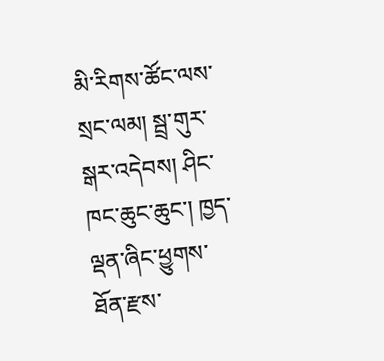མི་རིགས་ཚོང་ལས་སྲང་ལམ། སྦྲ་གུར་སྒར་འདེབས། ཤིང་ཁང་ཆུང་ཆུང་། ཁྱད་ལྡན་ཞིང་ཕྱུགས་ཐོན་རྫས་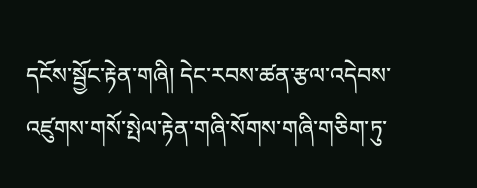དངོས་སྦྱོང་རྟེན་གཞི། དེང་རབས་ཚན་རྩལ་འདེབས་འཛུགས་གསོ་སྤེལ་རྟེན་གཞི་སོགས་གཞི་གཅིག་ཏུ་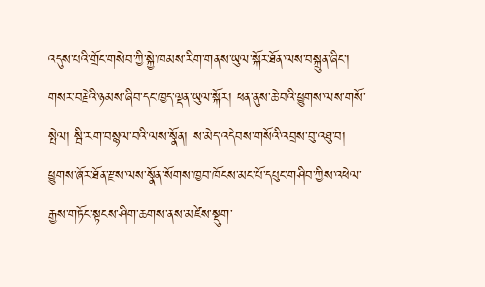འདུས་པའི་གྲོང་གསེབ་ཀྱི་སྐྱེ་ཁམས་རིག་གནས་ཡུལ་སྐོར་ཐོན་ལས་བསྐྲུན་ཞིང་། གསར་བརྗེའི་ཉམས་ཞིབ་དང་ཁྱད་ལྡན་ཡུལ་སྐོར། ཕན་ནུས་ཆེ་བའི་ཕྱུགས་ལས་གསོ་སྤེལ། སྦི་རག་བསྙལ་བའི་ལས་སྣོན། ས་མེད་འདེབས་གསོའི་འབྲས་བུ་འཐུ་བ། ཕྱུགས་ཞོར་ཐོན་རྫས་ལས་སྣོན་སོགས་ཁྱབ་ཁོངས་མང་པོ་དཔུང་གཤིབ་ཀྱིས་འཕེལ་རྒྱས་གཏོང་སྟངས་ཤིག་ཆགས་ནས་མཛེས་སྡུག་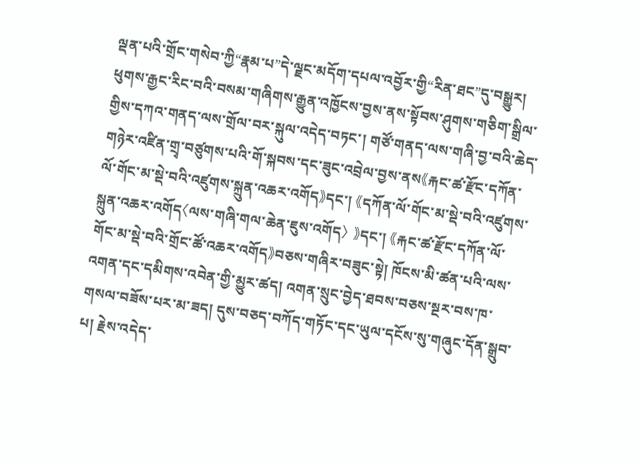ལྡན་པའི་གྲོང་གསེབ་ཀྱི“རྣམ་པ”དེ་ལྗང་མདོག་དཔལ་འབྱོར་གྱི“རིན་ཐང”དུ་བསྒྱུར།
ཕུགས་རྒྱང་རིང་བའི་བསམ་གཞིགས་རྒྱུན་འཁྱོངས་བྱས་ནས་སྟོབས་ཤུགས་གཅིག་སྒྲིལ་གྱིས་དཀའ་གནད་ལས་གྲོལ་བར་སྐུལ་འདེད་བཏང་། གཙོ་གནད་ལས་གཞི་བྱ་བའི་ཆེད་གཉེར་འཛིན་གྲྭ་བཙུགས་པའི་གོ་སྐབས་དང་ཟུང་འབྲེལ་བྱས་ནས《རྐང་ཚ་རྫོང་དཀོན་ལོ་གོང་མ་སྡེ་བའི་འཛུགས་སྐྲུན་འཆར་འགོད》དང་། 《དཀོན་ལོ་གོང་མ་སྡེ་བའི་འཛུགས་སྐྲུན་འཆར་འགོད〈ལས་གཞི་གལ་ཆེན་ཇུས་འགོད〉 》དང་། 《རྐང་ཚ་རྫོང་དཀོན་ལོ་གོང་མ་སྡེ་བའི་གྲོང་ཚོ་འཆར་འགོད》བཅས་གཞིར་བཟུང་སྟེ། ཁོངས་མི་ཚན་པའི་ལས་འགན་དང་དམིགས་འབེན་གྱི་མྱུར་ཚད། འགན་སྲུང་བྱེད་ཐབས་བཅས་སྔར་བས་ཁ་གསལ་བཟོས་པར་མ་ཟད། དུས་བཅད་བཀོད་གཏོང་དང་ཡུལ་དངོས་སུ་གཞུང་དོན་སྒྲུབ་པ། རྗེས་འདེད་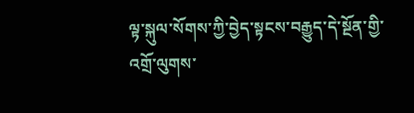ལྟ་སྐུལ་སོགས་ཀྱི་བྱེད་སྟངས་བརྒྱུད་དེ་སྔོན་གྱི་འགྲོ་ལུགས་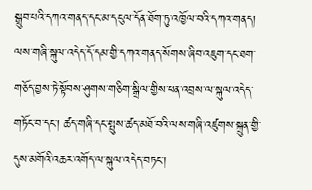སྒྲུབ་པའི་དཀའ་གནད་དང་མ་དངུལ་དོན་ཐོག་ཏུ་འཁྱོལ་བའི་དཀའ་གནད། ལས་གཞི་སྐུལ་འདེད་དོ་དམ་གྱི་དཀའ་གནད་སོགས་ཞིབ་འཇུག་དང་ཐག་གཅོད་བྱས་ཏེ་སྟོབས་ཤུགས་གཅིག་སྒྲིལ་གྱིས་ཕན་འབྲས་ལ་སྐུལ་འདེད་གཏོང་བ་དང་། ཚད་གཞི་དང་སྤུས་ཚད་མཐོ་བའི་ལས་གཞི་འཛུགས་སྐྲུན་གྱི་དུས་མགོའི་འཆར་འགོད་ལ་སྐུལ་འདེད་བཏང་།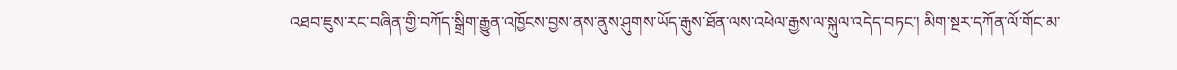འཐབ་ཇུས་རང་བཞིན་གྱི་བཀོད་སྒྲིག་རྒྱུན་འཁྱོངས་བྱས་ནས་ནུས་ཤུགས་ཡོད་རྒུས་ཐོན་ལས་འཕེལ་རྒྱས་ལ་སྐུལ་འདེད་བཏང་། མིག་སྔར་དཀོན་ལོ་གོང་མ་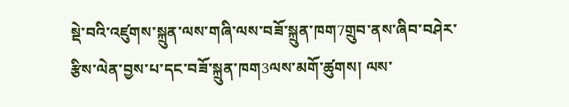སྡེ་བའི་འཛུགས་སྐྲུན་ལས་གཞི་ལས་བཟོ་སྐྲུན་ཁག7གྲུབ་ནས་ཞིབ་བཤེར་རྩིས་ལེན་བྱས་པ་དང་བཟོ་སྐྲུན་ཁག3ལས་མགོ་ཚུགས། ལས་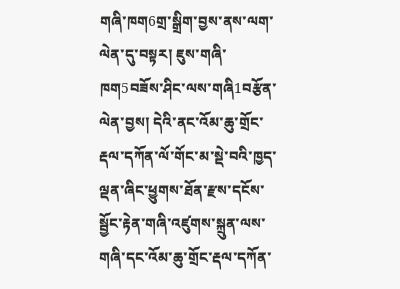གཞི་ཁག6གྲ་སྒྲིག་བྱས་ནས་ལག་ལེན་དུ་བསྟར། ཇུས་གཞི་ཁག5བཟོས་ཤིང་ལས་གཞི1བརྩོན་ལེན་བྱས། དེའི་ནང་འོམ་ཆུ་གྲོང་རྡལ་དཀོན་ལོ་གོང་མ་སྡེ་བའི་ཁྱད་ལྡན་ཞིང་ཕྱུགས་ཐོན་རྫས་དངོས་སྦྱོང་རྟེན་གཞི་འཛུགས་སྐྲུན་ལས་གཞི་དང་འོམ་ཆུ་གྲོང་རྡལ་དཀོན་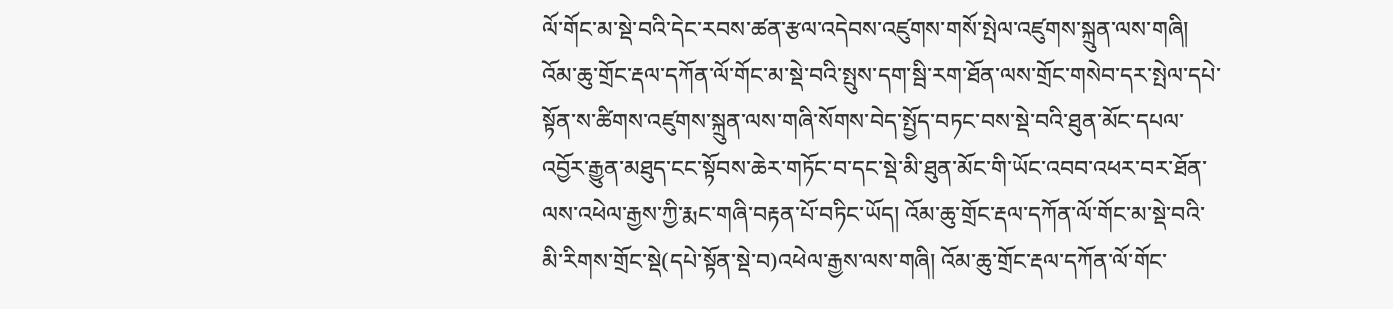ལོ་གོང་མ་སྡེ་བའི་དེང་རབས་ཚན་རྩལ་འདེབས་འཛུགས་གསོ་སྤེལ་འཛུགས་སྐྲུན་ལས་གཞི། འོམ་ཆུ་གྲོང་རྡལ་དཀོན་ལོ་གོང་མ་སྡེ་བའི་སྤུས་དག་སྦི་རག་ཐོན་ལས་གྲོང་གསེབ་དར་སྤེལ་དཔེ་སྟོན་ས་ཚིགས་འཛུགས་སྐྲུན་ལས་གཞི་སོགས་བེད་སྤྱོད་བཏང་བས་སྡེ་བའི་ཐུན་མོང་དཔལ་འབྱོར་རྒྱུན་མཐུད་ངང་སྟོབས་ཆེར་གཏོང་བ་དང་སྡེ་མི་ཐུན་མོང་གི་ཡོང་འབབ་འཕར་བར་ཐོན་ལས་འཕེལ་རྒྱས་ཀྱི་རྨང་གཞི་བརྟན་པོ་བཏིང་ཡོད། འོམ་ཆུ་གྲོང་རྡལ་དཀོན་ལོ་གོང་མ་སྡེ་བའི་མི་རིགས་གྲོང་སྡེ(དཔེ་སྟོན་སྡེ་བ)འཕེལ་རྒྱས་ལས་གཞི། འོམ་ཆུ་གྲོང་རྡལ་དཀོན་ལོ་གོང་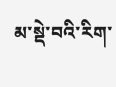མ་སྡེ་བའི་རིག་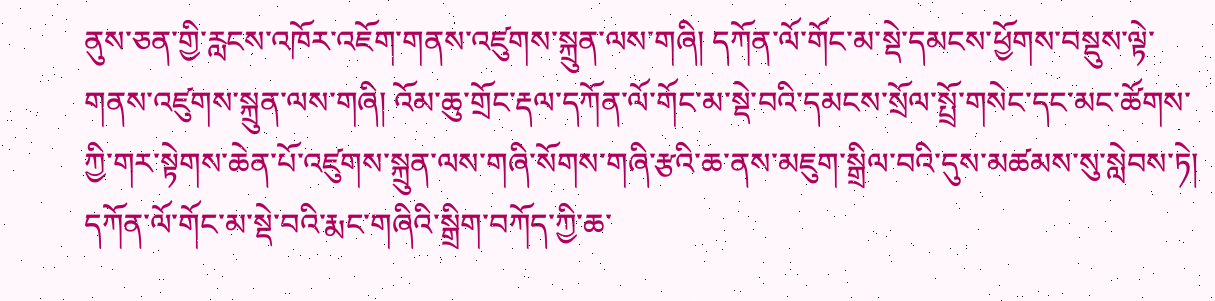ནུས་ཅན་གྱི་རླངས་འཁོར་འཇོག་གནས་འཛུགས་སྐྲུན་ལས་གཞི། དཀོན་ལོ་གོང་མ་སྡེ་དམངས་ཕྱོགས་བསྡུས་ལྟེ་གནས་འཛུགས་སྐྲུན་ལས་གཞི། འོམ་ཆུ་གྲོང་རྡལ་དཀོན་ལོ་གོང་མ་སྡེ་བའི་དམངས་སྲོལ་སྤྲོ་གསེང་དང་མང་ཚོགས་ཀྱི་གར་སྟེགས་ཆེན་པོ་འཛུགས་སྐྲུན་ལས་གཞི་སོགས་གཞི་རྩའི་ཆ་ནས་མཇུག་སྒྲིལ་བའི་དུས་མཚམས་སུ་སླེབས་ཏེ། དཀོན་ལོ་གོང་མ་སྡེ་བའི་རྨང་གཞིའི་སྒྲིག་བཀོད་ཀྱི་ཆ་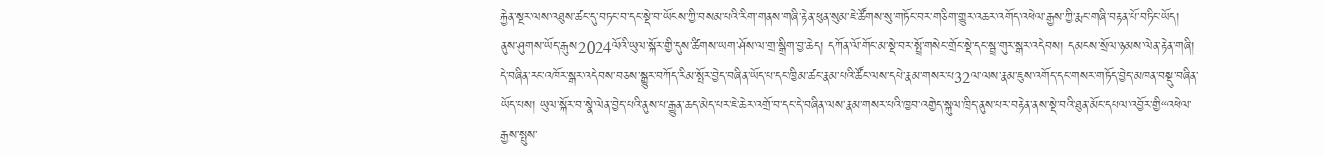རྐྱེན་སྔར་ལས་འཐུས་ཚང་དུ་བཏང་བ་དང་སྡེ་བ་ཡོངས་ཀྱི་བསམ་པའི་རིག་གནས་གཞི་རྟེན་ཕུན་སུམ་ཇེ་ཚོགས་སུ་གཏོང་བར་གཅིག་གྱུར་འཆར་འགོད་འཕེལ་རྒྱས་ཀྱི་རྨང་གཞི་བརྟན་པོ་བཏིང་ཡོད། ནུས་ཤུགས་ཡོད་རྒུས2024ལོའི་ཡུལ་སྐོར་གྱི་དུས་ཚིགས་ཡག་ཤོས་ལ་གྲ་སྒྲིག་བྱ་ཆེད། དཀོན་ལོ་གོང་མ་སྡེ་བར་སྤྲོ་གསེང་གྲོང་སྡེ་དང་སྦྲ་གུར་སྒར་འདེབས། དམངས་སྲོལ་ཉམས་ལེན་རྟེན་གཞི། དེ་བཞིན་རང་འཁོར་སྒར་འདེབས་བཅས་སྒྱུར་བཀོད་རིམ་སྤོར་བྱེད་བཞིན་ཡོད་པ་དང་ཁྱིམ་ཚང་རྣམ་པའི་ཚོང་ལས་དཔེ་རྣམ་གསར་པ32ལ་ལས་རྣམ་ཇུས་འགོད་དང་གསར་གཏོད་བྱེད་མཁན་བསྡུ་བཞིན་ཡོད་པས། ཡུལ་སྐོར་བ་སྣེ་ལེན་བྱེད་པའི་ནུས་པ་རྒྱུན་ཆད་མེད་པར་ཇེ་ཆེར་འགྲོ་བ་དང་དེ་བཞིན་ལས་རྣམ་གསར་པའི་ཁྱབ་འགྱེད་སྐུལ་ཁྲིད་ནུས་པར་བརྟེན་ནས་སྡེ་བའི་ཐུན་མོང་དཔལ་འབྱོར་གྱི“འཕེལ་རྒྱས་སྤུས་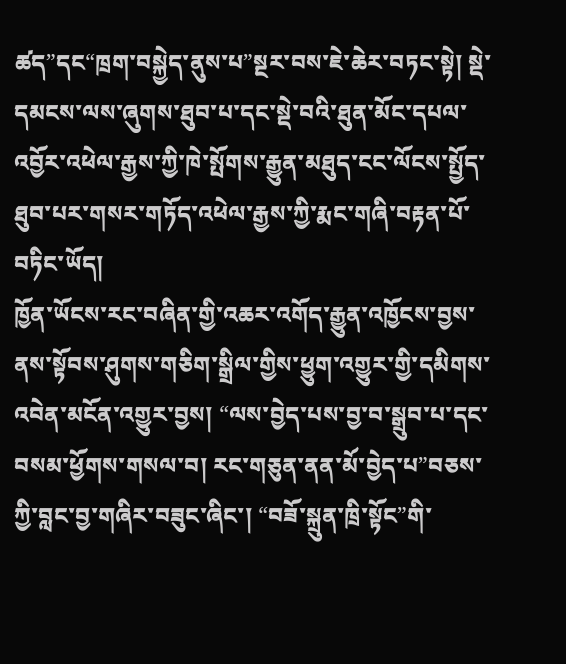ཚད”དང“ཁྲག་བསྐྱེད་ནུས་པ”སྔར་བས་ཇེ་ཆེར་བཏང་སྟེ། སྡེ་དམངས་ལས་ཞུགས་ཐུབ་པ་དང་སྡེ་བའི་ཐུན་མོང་དཔལ་འབྱོར་འཕེལ་རྒྱས་ཀྱི་ཁེ་སྤོགས་རྒྱུན་མཐུད་ངང་ལོངས་སྤྱོད་ཐུབ་པར་གསར་གཏོད་འཕེལ་རྒྱས་ཀྱི་རྨང་གཞི་བརྟན་པོ་བཏིང་ཡོད།
ཁྱོན་ཡོངས་རང་བཞིན་གྱི་འཆར་འགོད་རྒྱུན་འཁྱོངས་བྱས་ནས་སྟོབས་ཤུགས་གཅིག་སྒྲིལ་གྱིས་ཕྱུག་འགྱུར་གྱི་དམིགས་འབེན་མངོན་འགྱུར་བྱས། “ལས་བྱེད་པས་བྱ་བ་སྒྲུབ་པ་དང་བསམ་ཕྱོགས་གསལ་བ། རང་གཅུན་ནན་མོ་བྱེད་པ”བཅས་ཀྱི་བླང་བྱ་གཞིར་བཟུང་ཞིང་། “བཟོ་སྐྲུན་ཁྲི་སྟོང”གི་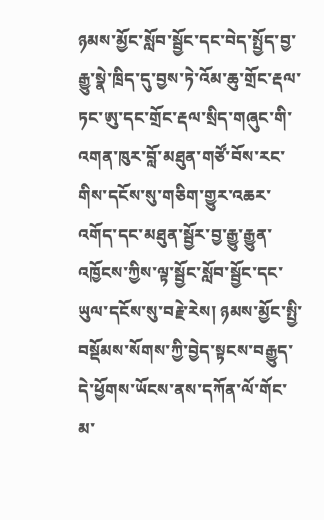ཉམས་མྱོང་སློབ་སྦྱོང་དང་བེད་སྤྱོད་བྱ་རྒྱུ་སྣེ་ཁྲིད་དུ་བྱས་ཏེ་འོམ་ཆུ་གྲོང་རྡལ་ཏང་ཨུ་དང་གྲོང་རྡལ་སྲིད་གཞུང་གི་འགན་ཁུར་བློ་མཐུན་གཙོ་བོས་རང་གིས་དངོས་སུ་གཅིག་གྱུར་འཆར་འགོད་དང་མཐུན་སྦྱོར་བྱ་རྒྱུ་རྒྱུན་འཁྱོངས་ཀྱིས་ལྟ་སྦྱོང་སློབ་སྦྱོང་དང་ཡུལ་དངོས་སུ་བརྗེ་རེས། ཉམས་མྱོང་སྤྱི་བསྡོམས་སོགས་ཀྱི་བྱེད་སྟངས་བརྒྱུད་དེ་ཕྱོགས་ཡོངས་ནས་དཀོན་ལོ་གོང་མ་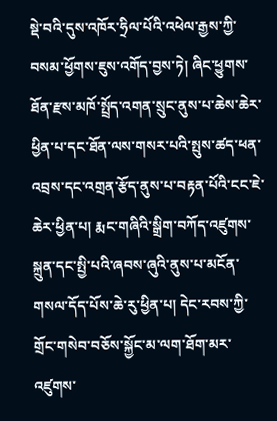སྡེ་བའི་དུས་འཁོར་ཧྲིལ་པོའི་འཕེལ་རྒྱས་ཀྱི་བསམ་ཕྱོགས་ཇུས་འགོད་བྱས་ཏེ། ཞིང་ཕྱུགས་ཐོན་རྫས་མཁོ་སྤྲོད་འགན་སྲུང་ནུས་པ་ཆེས་ཆེར་ཕྱིན་པ་དང་ཐོན་ལས་གསར་པའི་སྤུས་ཚད་ཕན་འབྲས་དང་འགྲན་རྩོད་ནུས་པ་བརྟན་པོའི་ངང་ཇེ་ཆེར་ཕྱིན་པ། རྨང་གཞིའི་སྒྲིག་བཀོད་འཛུགས་སྐྲུན་དང་སྤྱི་པའི་ཞབས་ཞུའི་ནུས་པ་མངོན་གསལ་དོད་པོས་ཆེ་རུ་ཕྱིན་པ། དེང་རབས་ཀྱི་གྲོང་གསེབ་བཅོས་སྐྱོང་མ་ལག་ཐོག་མར་འཛུགས་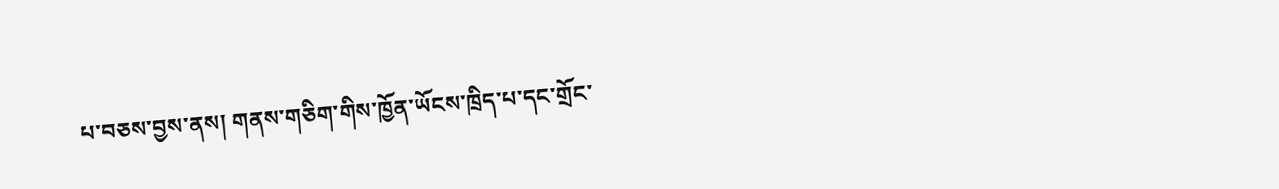པ་བཅས་བྱས་ནས། གནས་གཅིག་གིས་ཁྱོན་ཡོངས་ཁྲིད་པ་དང་གྲོང་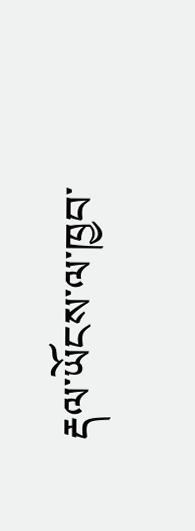རྡལ་ཡོངས་ལ་ཁྱབ་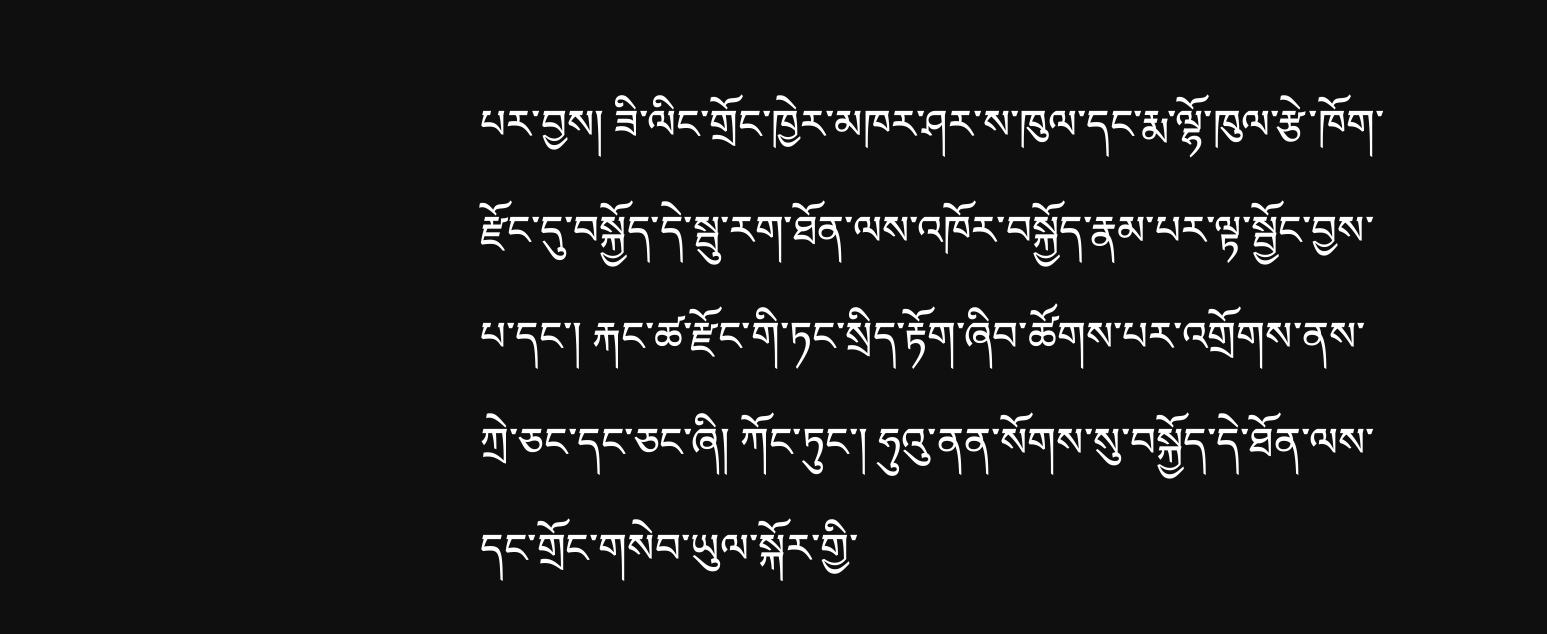པར་བྱས། ཟི་ལིང་གྲོང་ཁྱེར་མཁར་ཤར་ས་ཁུལ་དང་རྨ་ལྷོ་ཁུལ་རྩེ་ཁོག་རྫོང་དུ་བསྐྱོད་དེ་སྦུ་རག་ཐོན་ལས་འཁོར་བསྐྱོད་རྣམ་པར་ལྟ་སྦྱོང་བྱས་པ་དང་། རྐང་ཚ་རྫོང་གི་ཏང་སྲིད་རྟོག་ཞིབ་ཚོགས་པར་འགྲོགས་ནས་ཀྲེ་ཅང་དང་ཅང་ཞི། ཀོང་ཏུང་། ཧུའུ་ནན་སོགས་སུ་བསྐྱོད་དེ་ཐོན་ལས་དང་གྲོང་གསེབ་ཡུལ་སྐོར་གྱི་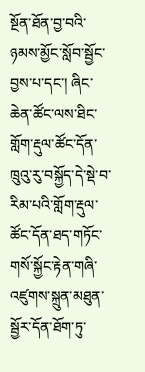སྔོན་ཐོན་བྱ་བའི་ཉམས་མྱོང་སློབ་སྦྱོང་བྱས་པ་དང་། ཞིང་ཆེན་ཚོང་ལས་ཐིང་གློག་རྡུལ་ཚོང་དོན་ཁྲུའུ་རུ་བསྐྱོད་དེ་སྡེ་བ་རིམ་པའི་གློག་རྡུལ་ཚོང་དོན་ཐད་གཏོང་གསོ་སྐྱོང་རྟེན་གཞི་འཛུགས་སྐྲུན་མཐུན་སྦྱོར་དོན་ཐོག་ཏུ་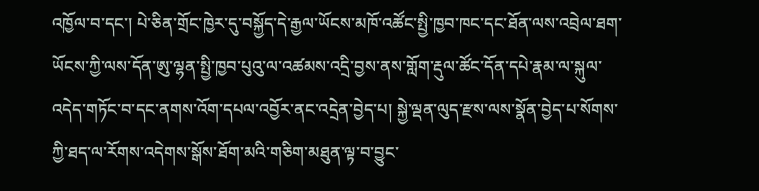འཁྱོལ་བ་དང་། པེ་ཅིན་གྲོང་ཁྱེར་དུ་བསྐྱོད་དེ་རྒྱལ་ཡོངས་མཁོ་འཚོང་སྤྱི་ཁྱབ་ཁང་དང་ཐོན་ལས་འབྲེལ་ཐག་ཡོངས་ཀྱི་ལས་དོན་ཨུ་ལྷན་སྤྱི་ཁྱབ་པུའུ་ལ་འཚམས་འདྲི་བྱས་ནས་གློག་རྡུལ་ཚོང་དོན་དཔེ་རྣམ་ལ་སྐུལ་འདེད་གཏོང་བ་དང་ནགས་འོག་དཔལ་འབྱོར་ནང་འདྲེན་བྱེད་པ། སྐྱེ་ལྡན་ལུད་རྫས་ལས་སྣོན་བྱེད་པ་སོགས་ཀྱི་ཐད་ལ་རོགས་འདེགས་སྒོས་ཐོག་མའི་གཅིག་མཐུན་ལྟ་བ་བྱུང་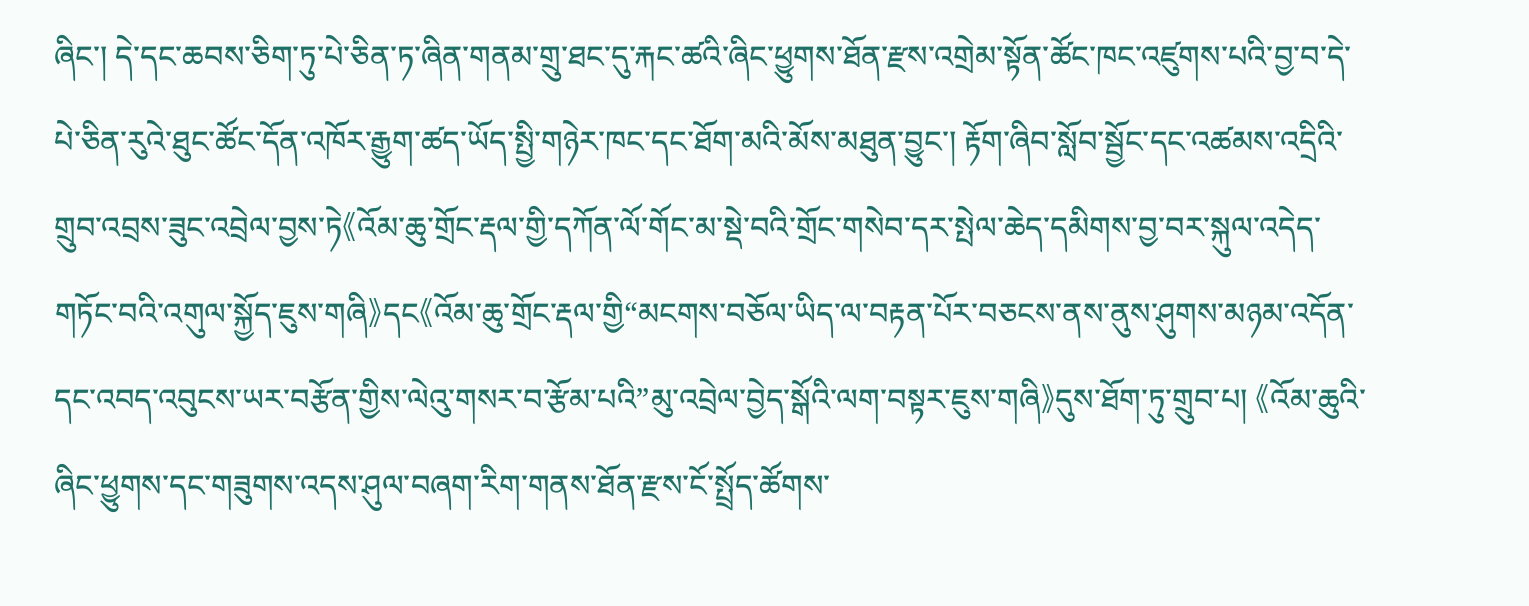ཞིང་། དེ་དང་ཆབས་ཅིག་ཏུ་པེ་ཅིན་ཏ་ཞིན་གནམ་གྲུ་ཐང་དུ་རྐང་ཚའི་ཞིང་ཕྱུགས་ཐོན་རྫས་འགྲེམ་སྟོན་ཚོང་ཁང་འཛུགས་པའི་བྱ་བ་དེ་པེ་ཅིན་རུའེ་ཐུང་ཚོང་དོན་འཁོར་རྒྱུག་ཚད་ཡོད་སྤྱི་གཉེར་ཁང་དང་ཐོག་མའི་མོས་མཐུན་བྱུང་། རྟོག་ཞིབ་སློབ་སྦྱོང་དང་འཚམས་འདྲིའི་གྲུབ་འབྲས་ཟུང་འབྲེལ་བྱས་ཏེ《འོམ་ཆུ་གྲོང་རྡལ་གྱི་དཀོན་ལོ་གོང་མ་སྡེ་བའི་གྲོང་གསེབ་དར་སྤེལ་ཆེད་དམིགས་བྱ་བར་སྐུལ་འདེད་གཏོང་བའི་འགུལ་སྐྱོད་ཇུས་གཞི》དང《འོམ་ཆུ་གྲོང་རྡལ་གྱི“མངགས་བཅོལ་ཡིད་ལ་བརྟན་པོར་བཅངས་ནས་ནུས་ཤུགས་མཉམ་འདོན་དང་འབད་འབུངས་ཡར་བརྩོན་གྱིས་ལེའུ་གསར་བ་རྩོམ་པའི”མུ་འབྲེལ་བྱེད་སྒོའི་ལག་བསྟར་ཇུས་གཞི》དུས་ཐོག་ཏུ་གྲུབ་པ། 《འོམ་ཆུའི་ཞིང་ཕྱུགས་དང་གཟུགས་འདས་ཤུལ་བཞག་རིག་གནས་ཐོན་རྫས་ངོ་སྤྲོད་ཚོགས་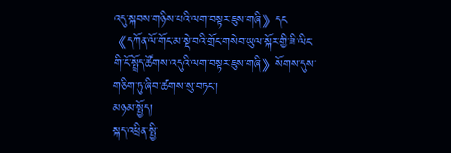འདུ་སྐབས་གཉིས་པའི་ལག་བསྟར་ཇུས་གཞི》དང 《དཀོན་ལོ་གོང་མ་སྡེ་བའི་གྲོང་གསེབ་ཡུལ་སྐོར་གྱི་ཟི་ལིང་གི་ངོ་སྤྲོད་ཚོགས་འདུའི་ལག་བསྟར་ཇུས་གཞི》སོགས་དུས་གཅིག་ཏུ་ཞིབ་ཚགས་སུ་བཏང་།
མཉམ་སྤྱོད།
སྐད་འཕྲིན་སྤྱི་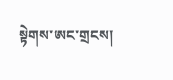སྟེགས་ཨང་གྲངས།